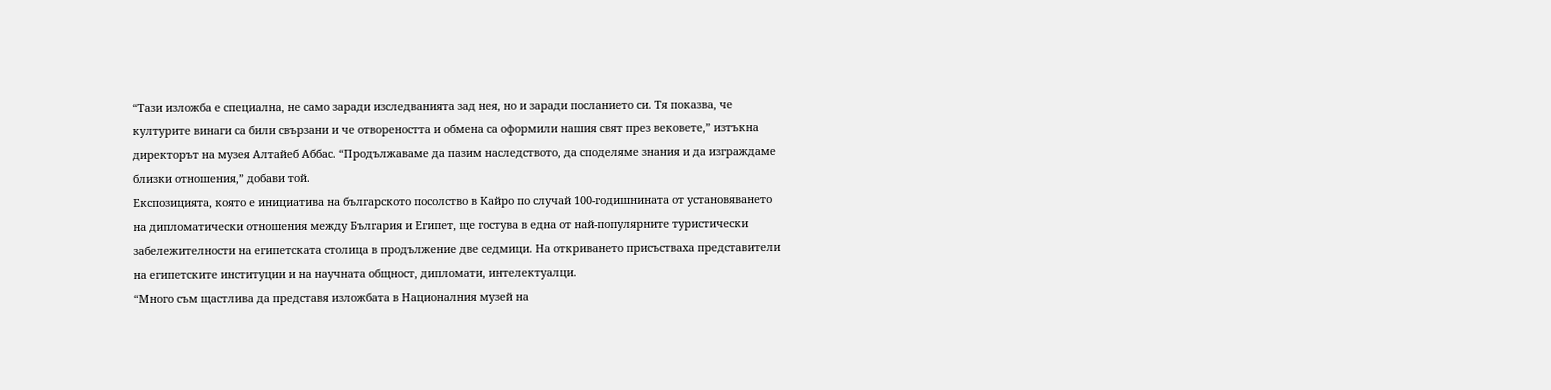“Тази изложба е специална, не само заради изследванията зад нея, но и заради посланието си. Тя показва, че културите винаги са били свързани и че отвореността и обмена са оформили нашия свят през вековете,” изтъкна директорът на музея Алтайеб Аббас. “Продължаваме да пазим наследството, да споделяме знания и да изграждаме близки отношения,” добави той.
Експозицията, която е инициатива на българското посолство в Кайро по случай 100-годишнината от установяването на дипломатически отношения между България и Египет, ще гостува в една от най-популярните туристически забележителности на египетската столица в продължение две седмици. На откриването присъстваха представители на египетските институции и на научната общност, дипломати, интелектуалци.
“Много съм щастлива да представя изложбата в Националния музей на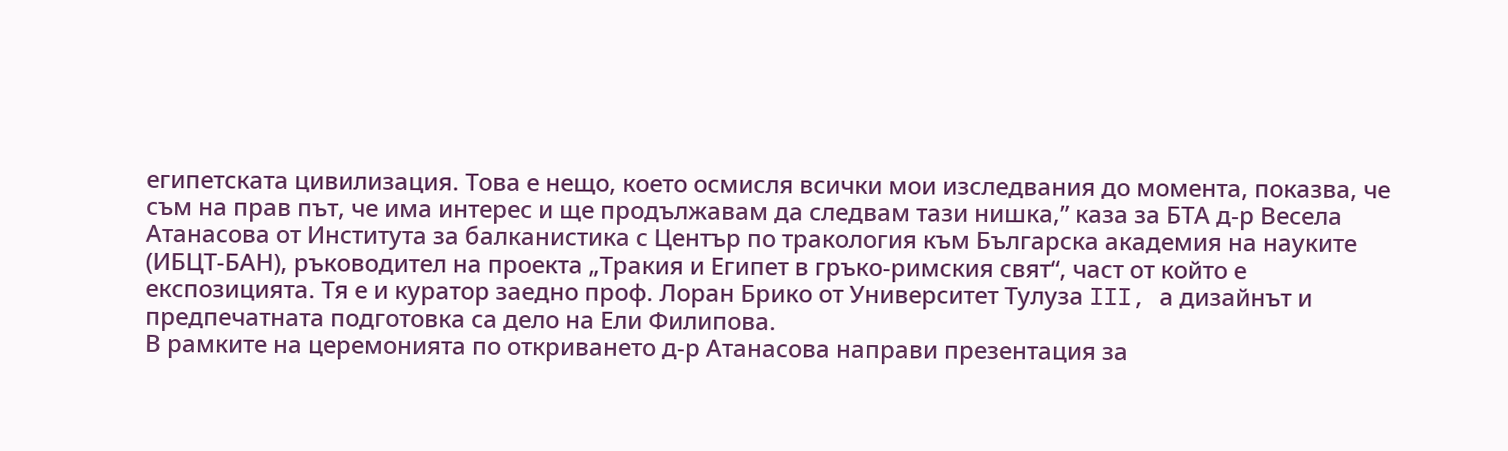египетската цивилизация. Това е нещо, което осмисля всички мои изследвания до момента, показва, че съм на прав път, че има интерес и ще продължавам да следвам тази нишка,” каза за БТА д-р Весела Атанасова от Института за балканистика с Център по тракология към Българска академия на науките (ИБЦТ-БАН), ръководител на проекта „Тракия и Египет в гръко-римския свят“, част от който е експозицията. Тя е и куратор заедно проф. Лоран Брико от Университет Тулуза III, а дизайнът и предпечатната подготовка са дело на Ели Филипова.
В рамките на церемонията по откриването д-р Атанасова направи презентация за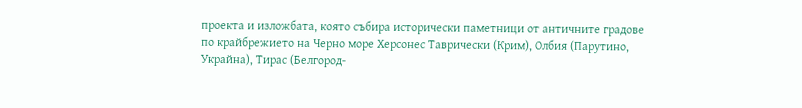проекта и изложбата, която събира исторически паметници от античните градове по крайбрежието на Черно море Херсонес Таврически (Крим), Олбия (Парутино, Украйна), Тирас (Белгород-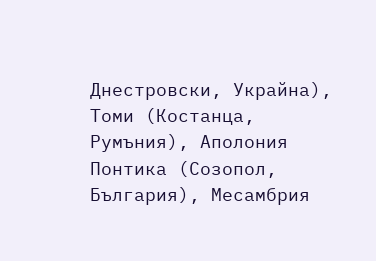Днестровски, Украйна), Томи (Костанца, Румъния), Аполония Понтика (Созопол, България), Месамбрия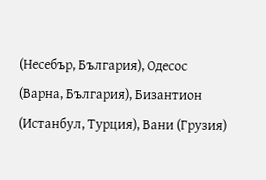(Несебър, България), Одесос (Варна, България), Бизантион (Истанбул, Турция), Вани (Грузия)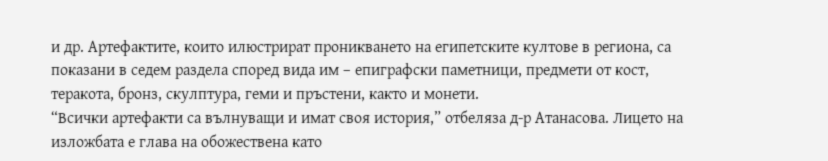и др. Артефактите, които илюстрират проникването на египетските култове в региона, са показани в седем раздела според вида им – епиграфски паметници, предмети от кост, теракота, бронз, скулптура, геми и пръстени, както и монети.
“Всички артефакти са вълнуващи и имат своя история,” отбеляза д-р Атанасова. Лицето на изложбата е глава на обожествена като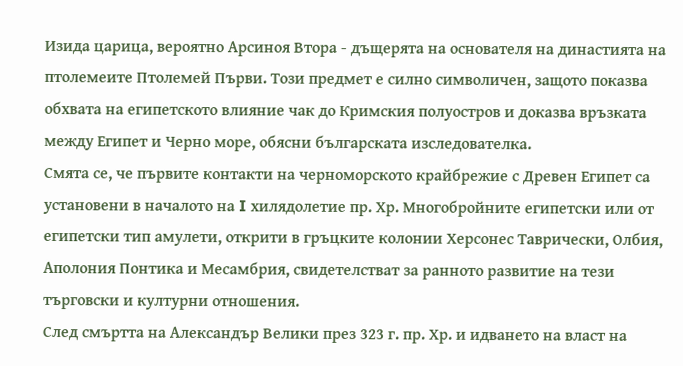Изида царица, вероятно Арсиноя Втора - дъщерята на основателя на династията на птолемеите Птолемей Първи. Този предмет е силно символичен, защото показва обхвата на египетското влияние чак до Кримския полуостров и доказва връзката между Египет и Черно море, обясни българската изследователка.
Смята се, че първите контакти на черноморското крайбрежие с Древен Египет са установени в началото на I хилядолетие пр. Хр. Многобройните египетски или от египетски тип амулети, открити в гръцките колонии Херсонес Таврически, Олбия, Аполония Понтика и Месамбрия, свидетелстват за ранното развитие на тези търговски и културни отношения.
След смъртта на Александър Велики през 323 г. пр. Хр. и идването на власт на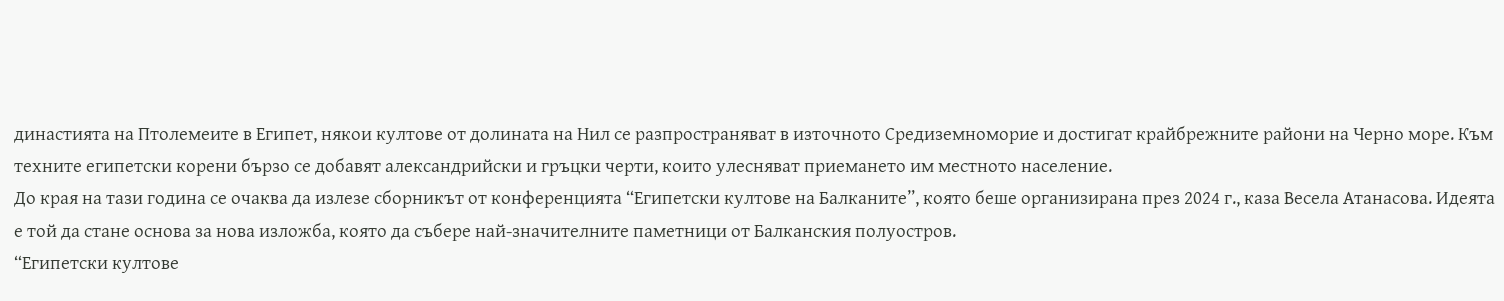династията на Птолемеите в Египет, някои култове от долината на Нил се разпространяват в източното Средиземноморие и достигат крайбрежните райони на Черно море. Към техните египетски корени бързо се добавят александрийски и гръцки черти, които улесняват приемането им местното население.
До края на тази година се очаква да излезе сборникът от конференцията “Египетски култове на Балканите”, която беше организирана през 2024 г., каза Весела Атанасова. Идеята е той да стане основа за нова изложба, която да събере най-значителните паметници от Балканския полуостров.
“Египетски култове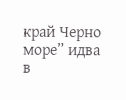край Черно море” идва в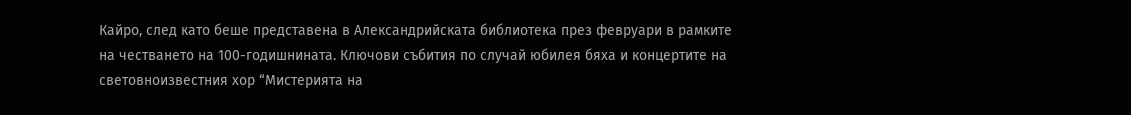Кайро, след като беше представена в Александрийската библиотека през февруари в рамките на честването на 100-годишнината. Ключови събития по случай юбилея бяха и концертите на световноизвестния хор “Мистерията на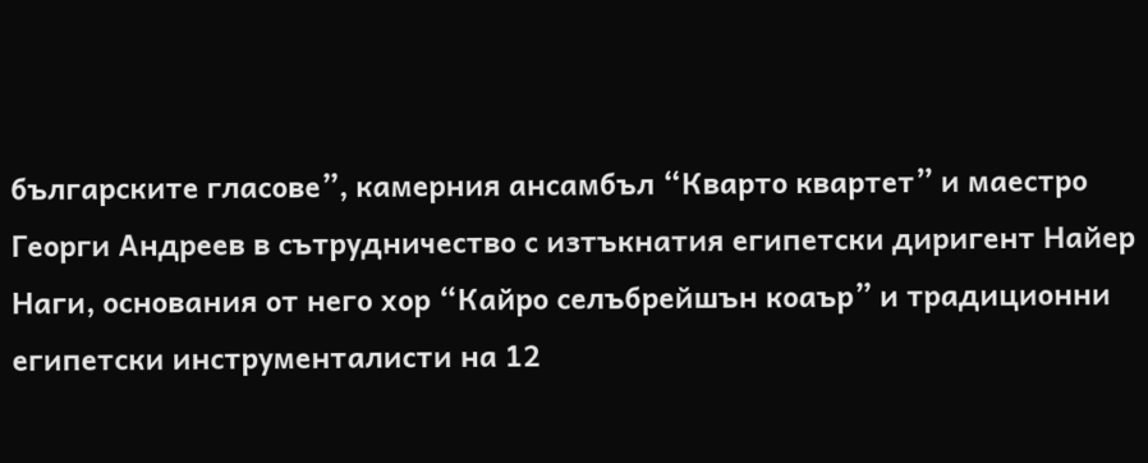българските гласове”, камерния ансамбъл “Кварто квартет” и маестро Георги Андреев в сътрудничество с изтъкнатия египетски диригент Найер Наги, основания от него хор “Кайро селъбрейшън коаър” и традиционни египетски инструменталисти на 12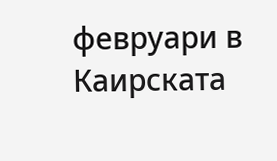февруари в Каирската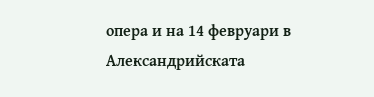опера и на 14 февруари в Александрийската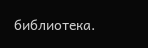библиотека.